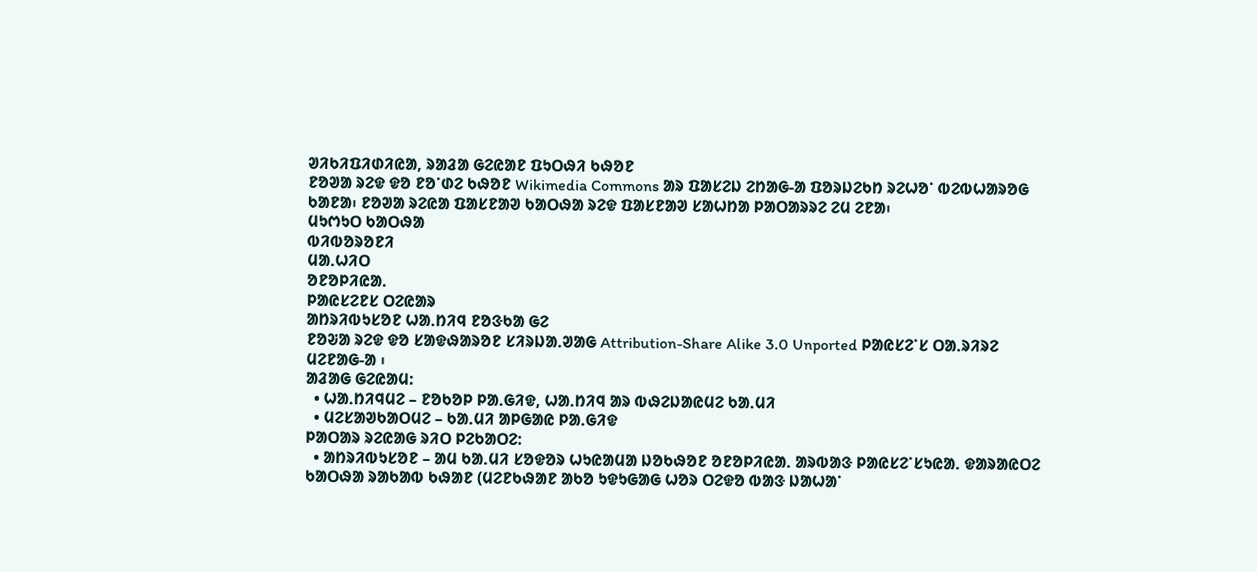ᱣᱤᱠᱤᱯᱤᱰᱤᱭᱟ, ᱨᱟᱲᱟ ᱜᱮᱭᱟᱱ ᱯᱩᱛᱷᱤ ᱠᱷᱚᱱ
ᱱᱚᱣᱟ ᱨᱮᱫ ᱫᱚ ᱱᱚᱸᱰᱮ ᱠᱷᱚᱱ Wikimedia Commons ᱟᱨ ᱯᱟᱥᱮᱡ ᱮᱴᱟᱜ-ᱟ ᱯᱚᱨᱡᱮᱠᱴ ᱨᱮᱦᱚᱸ ᱵᱮᱵᱦᱟᱨᱚᱜ ᱠᱟᱱᱟ᱾ ᱱᱚᱣᱟ ᱨᱮᱭᱟ ᱯᱟᱥᱱᱟᱣ ᱠᱟᱛᱷᱟ ᱨᱮᱫ ᱯᱟᱥᱱᱟᱣ ᱥᱟᱦᱴᱟ ᱞᱟᱛᱟᱨᱨᱮ ᱮᱢ ᱮᱱᱟ᱾
ᱢᱩᱬᱩᱛ ᱠᱟᱛᱷᱟ
ᱵᱤᱵᱚᱨᱚᱱᱤ
ᱢᱟᱹᱦᱤᱛ
ᱚᱱᱚᱞᱤᱭᱟᱹ
ᱞᱟᱭᱥᱮᱱᱥ ᱛᱮᱭᱟᱨ
ᱟᱴᱨᱤᱵᱩᱥᱚᱱ ᱦᱟᱹᱴᱤᱧ ᱱᱚᱝᱠᱟ ᱜᱮ
ᱱᱚᱶᱟ ᱨᱮᱫ ᱫᱚ ᱥᱟᱫᱷᱟᱨᱚᱱ ᱥᱤᱨᱡᱟᱹᱣᱟᱜ Attribution-Share Alike 3.0 Unported ᱞᱟᱭᱥᱮᱸᱥ ᱛᱟᱹᱨᱤᱨᱮ ᱢᱮᱱᱟᱜ-ᱟ ᱾
ᱟᱲᱟᱜ ᱜᱮᱭᱟᱢ:
  • ᱦᱟᱹᱴᱤᱧᱢᱮ – ᱱᱚᱠᱚᱞ ᱞᱟᱹᱜᱤᱫ, ᱦᱟᱹᱴᱤᱧ ᱟᱨ ᱵᱷᱮᱡᱟᱭᱢᱮ ᱠᱟᱹᱢᱤ
  • ᱢᱮᱥᱟᱣᱠᱟᱛᱢᱮ – ᱠᱟᱹᱢᱤ ᱟᱞᱜᱟᱭ ᱞᱟᱹᱜᱤᱫ
ᱞᱟᱛᱟᱨ ᱨᱮᱭᱟᱜ ᱨᱤᱛ ᱞᱮᱠᱟᱛᱮ:
  • ᱟᱴᱨᱤᱵᱩᱥᱚᱱ – ᱟᱢ ᱠᱟᱹᱢᱤ ᱥᱚᱫᱚᱨ ᱦᱩᱭᱟᱢᱟ ᱡᱚᱠᱷᱚᱱ ᱚᱱᱚᱞᱤᱭᱟᱹ ᱟᱨᱵᱟᱝ ᱞᱟᱭᱥᱮᱸᱥᱩᱭᱟᱹ ᱫᱟᱨᱟᱭᱛᱮ ᱠᱟᱛᱷᱟ ᱨᱟᱠᱟᱵ ᱠᱷᱟᱱ (ᱢᱮᱱᱠᱷᱟᱱ ᱟᱠᱚ ᱩᱫᱩᱜᱟᱜ ᱦᱚᱨ ᱛᱮᱫᱚ ᱵᱟᱝ ᱡᱟᱦᱟᱸ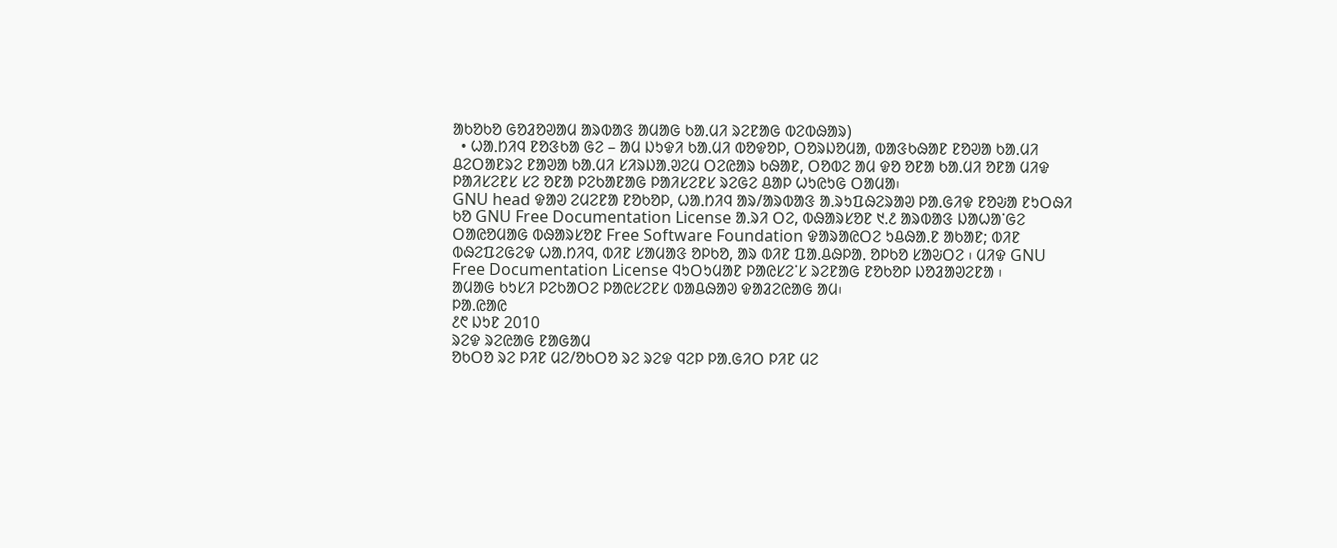ᱟᱠᱚᱠᱚ ᱜᱚᱲᱚᱣᱟᱢ ᱟᱨᱵᱟᱝ ᱟᱢᱟᱜ ᱠᱟᱹᱢᱤ ᱨᱮᱱᱟᱜ ᱵᱮᱵᱷᱟᱨ)
  • ᱦᱟᱹᱴᱤᱧ ᱱᱚᱝᱠᱟ ᱜᱮ – ᱟᱢ ᱡᱩᱫᱤ ᱠᱟᱹᱢᱤ ᱵᱚᱫᱚᱞ, ᱛᱚᱨᱡᱚᱢᱟ, ᱵᱟᱝᱠᱷᱟᱱ ᱱᱚᱣᱟ ᱠᱟᱹᱢᱤ ᱪᱮᱛᱟᱱᱨᱮ ᱱᱟᱣᱟ ᱠᱟᱹᱢᱤ ᱥᱤᱨᱡᱟᱹᱣᱮᱢ ᱛᱮᱭᱟᱨ ᱠᱷᱟᱱ, ᱛᱚᱵᱮ ᱟᱢ ᱫᱚ ᱚᱱᱟ ᱠᱟᱹᱢᱤ ᱚᱱᱟ ᱢᱤᱫ ᱞᱟᱤᱥᱮᱱᱥ ᱥᱮ ᱚᱱᱟ ᱞᱮᱠᱟᱱᱟᱜ ᱞᱟᱤᱥᱮᱱᱥ ᱨᱮᱜᱮ ᱪᱟᱞ ᱦᱩᱭᱩᱜ ᱛᱟᱢᱟ᱾
GNU head ᱫᱟᱣ ᱮᱢᱮᱱᱟ ᱱᱚᱠᱚᱞ, ᱦᱟᱹᱴᱤᱧ ᱟᱨ/ᱟᱨᱵᱟᱝ ᱟᱹᱨᱩᱯᱷᱮᱨᱟᱣ ᱞᱟᱹᱜᱤᱫ ᱱᱚᱶᱟ ᱱᱩᱛᱷᱤ ᱠᱚ GNU Free Documentation License ᱟᱹᱨᱤ ᱛᱮ, ᱵᱷᱟᱨᱥᱚᱱ ᱑.᱒ ᱟᱨᱵᱟᱝ ᱡᱟᱦᱟᱸᱜᱮ ᱛᱟᱭᱚᱢᱟᱜ ᱵᱷᱟᱨᱥᱚᱱ Free Software Foundation ᱫᱟᱨᱟᱭᱛᱮ ᱩᱪᱷᱟᱹᱱ ᱟᱠᱟᱱ; ᱵᱤᱱ ᱵᱷᱮᱯᱮᱜᱮᱫ ᱦᱟᱹᱴᱤᱧ, ᱵᱤᱱ ᱥᱟᱢᱟᱝ ᱚᱞᱠᱚ, ᱟᱨ ᱵᱤᱱ ᱯᱟᱹᱪᱷᱞᱟᱹ ᱚᱞᱠᱚ ᱥᱟᱶᱛᱮ ᱾ ᱢᱤᱫ GNU Free Documentation License ᱧᱩᱛᱩᱢᱟᱱ ᱞᱟᱭᱥᱮᱸᱥ ᱨᱮᱱᱟᱜ ᱱᱚᱠᱚᱞ ᱡᱚᱲᱟᱣᱮᱱᱟ ᱾
ᱟᱢᱟᱜ ᱠᱩᱥᱤ ᱞᱮᱠᱟᱛᱮ ᱞᱟᱭᱥᱮᱱᱥ ᱵᱟᱪᱷᱟᱣ ᱫᱟᱲᱮᱭᱟᱜ ᱟᱢ᱾
ᱞᱟ.ᱭᱟᱭ
᱒᱖ ᱡᱩᱱ 2010
ᱨᱮᱫ ᱨᱮᱭᱟᱜ ᱱᱟᱜᱟᱢ
ᱚᱠᱛᱚ ᱨᱮ ᱞᱤᱱ ᱢᱮ/ᱚᱠᱛᱚ ᱨᱮ ᱨᱮᱫ ᱧᱮᱞ ᱞᱟᱹᱜᱤᱛ ᱞᱤᱱ ᱢᱮ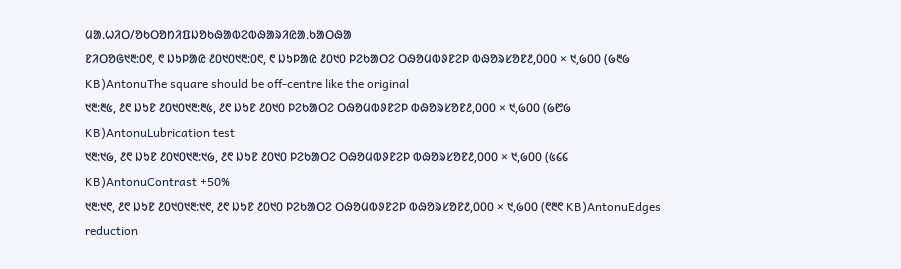ᱢᱟᱹᱦᱤᱛ/ᱚᱠᱛᱚᱴᱤᱯᱡᱚᱠᱷᱟᱵᱮᱵᱷᱟᱨᱤᱭᱟᱹᱠᱟᱛᱷᱟ
ᱱᱤᱛᱚᱜ᱑᱓:᱐᱖, ᱖ ᱡᱩᱞᱟᱭ ᱒᱐᱑᱐᱑᱓:᱐᱖, ᱖ ᱡᱩᱞᱟᱭ ᱒᱐᱑᱐ ᱞᱮᱠᱟᱛᱮ ᱛᱷᱚᱢᱵᱽᱱᱮᱞ ᱵᱷᱚᱨᱥᱚᱱ᱒,᱐᱐᱐ × ᱑,᱙᱐᱐ (᱙᱓᱙ KB)AntonuThe square should be off-centre like the original
᱑᱓:᱓᱕, ᱒᱖ ᱡᱩᱱ ᱒᱐᱑᱐᱑᱓:᱓᱕, ᱒᱖ ᱡᱩᱱ ᱒᱐᱑᱐ ᱞᱮᱠᱟᱛᱮ ᱛᱷᱚᱢᱵᱽᱱᱮᱞ ᱵᱷᱚᱨᱥᱚᱱ᱒,᱐᱐᱐ × ᱑,᱙᱐᱐ (᱙᱘᱙ KB)AntonuLubrication test
᱑᱓:᱑᱙, ᱒᱖ ᱡᱩᱱ ᱒᱐᱑᱐᱑᱓:᱑᱙, ᱒᱖ ᱡᱩᱱ ᱒᱐᱑᱐ ᱞᱮᱠᱟᱛᱮ ᱛᱷᱚᱢᱵᱽᱱᱮᱞ ᱵᱷᱚᱨᱥᱚᱱ᱒,᱐᱐᱐ × ᱑,᱙᱐᱐ (᱕᱔᱔ KB)AntonuContrast +50%
᱑᱓:᱑᱖, ᱒᱖ ᱡᱩᱱ ᱒᱐᱑᱐᱑᱓:᱑᱖, ᱒᱖ ᱡᱩᱱ ᱒᱐᱑᱐ ᱞᱮᱠᱟᱛᱮ ᱛᱷᱚᱢᱵᱽᱱᱮᱞ ᱵᱷᱚᱨᱥᱚᱱ᱒,᱐᱐᱐ × ᱑,᱙᱐᱐ (᱖᱓᱖ KB)AntonuEdges reduction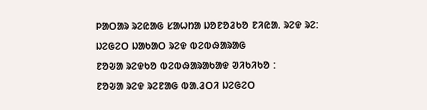ᱞᱟᱛᱟᱨ ᱨᱮᱭᱟᱜ ᱥᱟᱦᱴᱟ ᱡᱚᱱᱚᱲᱠᱚ ᱱᱤᱭᱟᱹ ᱨᱮᱫ ᱨᱮ:
ᱡᱮᱜᱮᱛ ᱡᱟᱠᱟᱛ ᱨᱮᱫ ᱵᱮᱵᱷᱟᱨᱟᱜ
ᱱᱚᱶᱟ ᱨᱮᱫᱠᱚ ᱵᱮᱵᱷᱟᱨᱟᱠᱟᱫ ᱣᱤᱠᱤᱠᱚ :
ᱱᱚᱶᱟ ᱨᱮᱫ ᱨᱮᱱᱟᱜ ᱵᱟᱹᱲᱛᱤ ᱡᱮᱜᱮᱛ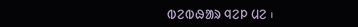ᱵᱮᱵᱷᱟᱨ ᱧᱮᱞ ᱢᱮ ᱾